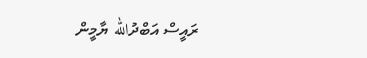ރައީސް އަބްދުالله ޔާމީން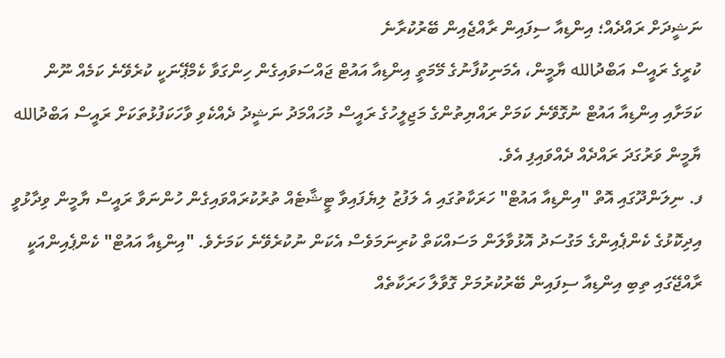ނަޝީދަށް ރައްދެއް؛ އިންޑިއާ ސިފައިން ރާއްޖެއިން ބޭރުކުރާނެ
ކުރީގެ ރައީސް އަބްދުالله ޔާމީން، އެމަނިކުފާނުގެ މޭމަތީ އިންޑިއާ އައުޓް ޖައްސަވައިގެން ހިންގަވާ ކެމްޕޭނަކީ ކުރެވޭނެ ކަމެއް ނޫން ކަމަށާއި އިންޑިއާ އައުޓް ނުގޮވޭނެ ކަމަށް ރައްޔިތުންގެ މަޖިލީހުގެ ރައީސް މުހައްމަދު ނަޝީދު ދެއްކެވި ވާހަކަފުޅުތަކަށް ރައީސް އަބްދުالله ޔާމީން ވަރުގަދަ ރައްދެއް ދެއްވައިފި އެވެ.
ފ. ނިލަންދޫގައި އޮތް "އިންޑިއާ އައުޓް" ހަރަކާތުގައި އެ ލަފުޒު ލިޔެފައިވާ ޓީޝާޓެއް ތުރުކުރައްވައިގެން ހުންނަވާ ރައީސް ޔާމީން ވިދާޅުވީ އިދިކޮޅުގެ ކެންޕެއިންގެ މަގުސަދު އޮޅުވާލަން މަސައްކަތް ކުރިނަމަވެސް އެކަން ނުކުރެވޭނެ ކަމަށެވެ. "އިންޑިއާ އައުޓް" ކެންޕެއިންއަކީ ރާއްޖޭގައި ތިބި އިންޑިއާ ސިފައިން ބޭރުކުރުމަށް ގޮވާލާ ހަރަކާތެއް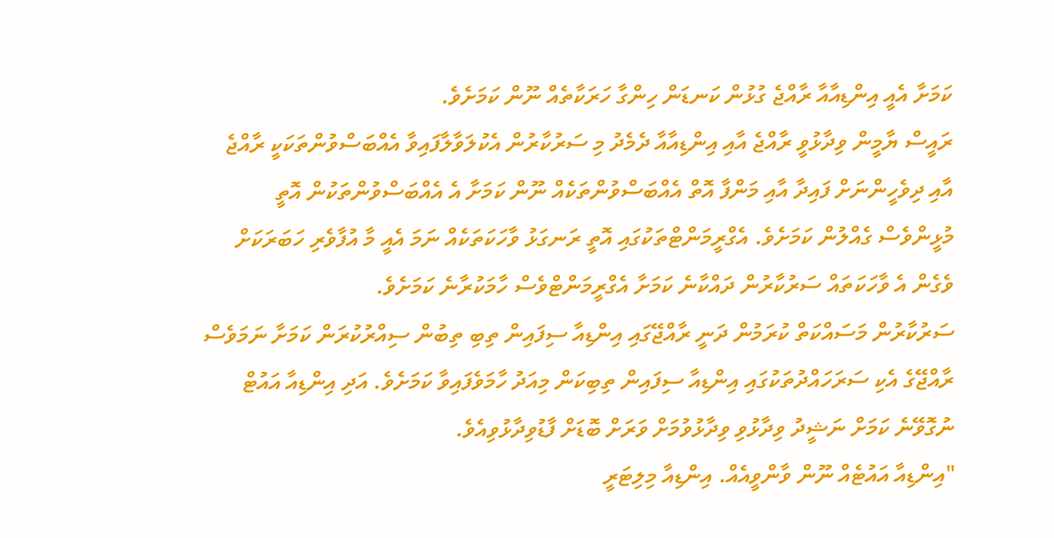ކަމަށާ އެއީ އިންޑިއާއާ ރާއްޖެ ގުޅުން ކަނޑަން ހިންގާ ހަރަކާތެއް ނޫން ކަމަށެވެ.
ރައީސް ޔާމީން ވިދާޅުވީ ރާއްޖެ އާއި އިންޑިއާއާ ދެމެދު މި ސަރުކާރުން އެކުލަވާލާފައިވާ އެއްބަސްވުންތަކަކީ ރާއްޖެ އާއި ދިވެހީންނަށް ފައިދާ އާއި މަންފާ އޮތް އެއްބަސްވުންތަކެއް ނޫން ކަމަށާ އެ އެއްބަސްވުންތަކުން އޮތީ މުޅީންވެސް ގެއްލުން ކަމަށެވެ. އެގްރީމަންޓްތަކުގައި އޮތީ ރަނގަޅު ވާހަކަތަކެއް ނަމަ އެއީ މާ އުފާވެރި ހަބަރަކަށް ވެގެން އެ ވާހަކަތައް ސަރުކާރުން ދައްކާނެ ކަމަށާ އެގްރީމަންޓްވެސް ހާމަކުރާނެ ކަމަށެވެ.
ސަރުކާރުން މަސައްކަތް ކުރަމުން ދަނީ ރާއްޖޭގައި އިންޑިއާ ސިފައިން ތިބި ތިބުން ސިއްރުކުރަން ކަމަށާ ނަމަވެސް ރާއްޖޭގެ އެކި ސަރަހައްދުތަކުގައި އިންޑިއާ ސިފައިން ތިބިކަން މިއަދު ހާމަވެފައިވާ ކަމަށެވެ. އަދި އިންޑިއާ އައުޓް ނުގޮވޭނެ ކަމަށް ނަޝީދު ވިދާޅުވި ވިދާޅުވުމަށް ވަރަށް ބޮޑަށް ފާޑުވިދާޅުވިއެވެ.
"އިންޑިއާ އައުޓެއް ނޫން ވާންވީއެއް. އިންޑިއާ މިލިޓަރީ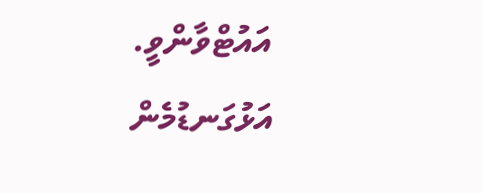އައުޓްވާންވީ. އަޅުގަނޑުމެން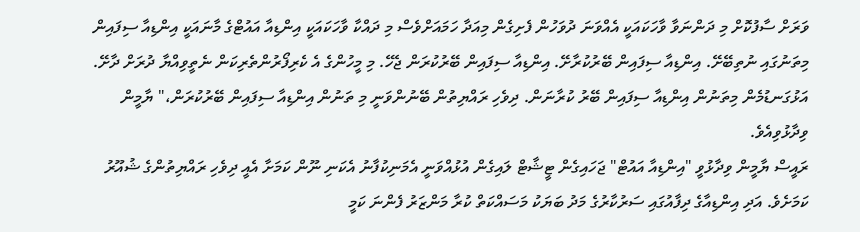ވަރަށް ސާފުކޮށް މި ދަންނަވާ ވާހަކައަކީ އެއްވަނަ ދުވަހުން ފެށިގެން މިއަދާ ހަމައަށްވެސް މި ދައްކާ ވާހަކައަކީ އިންޑިއާ އައުޓްގެ މާނައަކީ އިންޑިއާ ސިފައިން މިތަނުގައި ނުތިބޭށޭ. އިންޑިއާ ސިފައިން ބޭރުކުރާށޭ. އިންޑިއާ ސިފައިން ބޭރުކުރަން ޖެހޭ. މި މީހުންގެ އެ ކެރިފޯރުންތެރިކަން ނެތީވިއްޔާ ދުރަށް ދާށޭ. އަޅުގަނޑުމެން މިތަނުން އިންޑިއާ ސިފައިން ބޭރު ކުރާނަން. ދިވެހި ރައްޔިތުން ބޭނުންވަނީ މި ތަނުން އިންޑިއާ ސިފައިން ބޭރުކުރަން،" ޔާމީން ވިދާޅުވިއެވެ.
ރައީސް ޔާމީން ވިދާޅުވީ "އިންޑިއާ އައުޓް" ޖަހައިގެން ޓީޝާޓް ލައިގެން އުޅުއްވަނީ އެމަނިކުފާނު އެކަނި ނޫން ކަމަށާ އެއީ ދިވެހި ރައްޔިތުންގެ ޝުއޫރު ކަމަށެވެ. އަދި އިންޑިއާގެ ދިފާއުގައި ސަރުކާރުގެ މަދު ބަޔަކު މަސައްކަތް ކުރާ މަންޒަރު ފެންނަ ކަމީ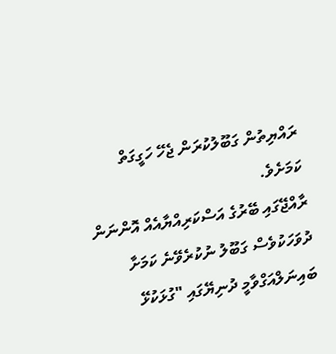ރައްޔިތުން ގަބޫލުކުރަން ޖެހޭ ހަގީގަތް ކަމަށެވެ.
ރާއްޖޭގައި ބޭރުގެ އަސްކަރިއްޔާއެއް އޮންނަން ދުވަހަކުވެސް ގަބޫލު ނުކުރެވޭނެ ކަމަށާ ބައިނަލްއަގްވާމީ ދުނިޔޭގައި "ގުޅަކުޅޭ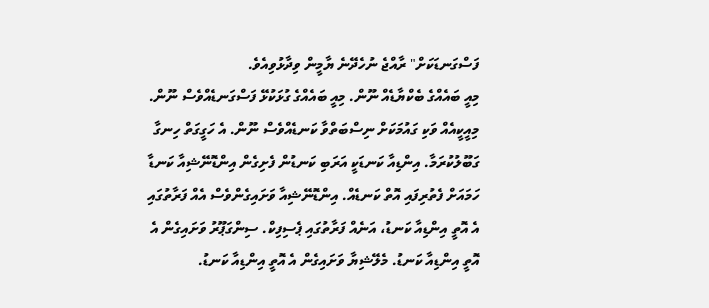ފަސްގަނޑަކަށް" ރާއްޖެ ނުހެދޭނެ ޔާމީން ވިދާޅުވިއެވެ.
މިއީ ބައެއްގެ ބެކްޔާޑެއް ނޫން. މިއީ ބައެއްގެ ގުޅަކުޅޭ ފަސްގަނޑެއްވެސް ނޫން. މިއީކީއެއް ވަކި ގައުމަކަށް ނިސްބަތްވާ ކަނޑެއްވެސް ނޫން. އެ ހަގީގަތް ހިނގާ ގަބޫލުކުރަމާ. އިންޑިއާ ކަނޑަކީ އަރަބި ކަނޑުން ފެށިގެން އިންޑޮނޭޝިއާ ކަނޑާ ހަމައަށް ފެތުރިފައި އޮތް ކަނޑެއް. އިންޑޮނޭޝިއާ ވަށައިގެންވެސް އެއް ފަރާތުގައި އެ އޮތީ އިންޑިއާ ކަނޑު، އަނެއް ފަރާތުގައި ޕެސިފިކް. ސިންގަޕޫރު ވަށައިގެން އެ އޮތީ އިންޑިއާ ކަނޑު. މެލޭޝިޔާ ވަށައިގެން އެ އޮތީ އިންޑިއާ ކަނޑު.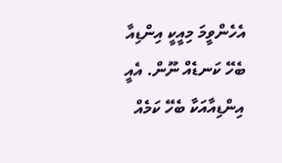އެހެންވީމަ މިއީކީ އިންޑިއާ ބެހޭ ކަނޑެއް ނޫން. އެއީ އިންޑިއާއަކާ ބެހޭ ކަމެއް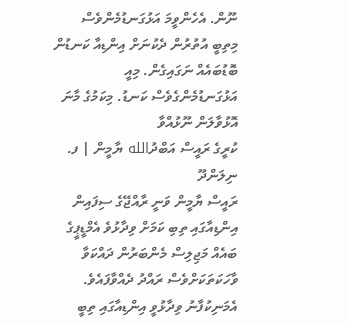ނޫން. އެހެންވީމަ އަޅުގަނޑުމެންވެސް މިތިބީ އުތުރުން ދެކުނަށް އިންޑިއާ ކަނޑުން ބޮޑުބައެއް ނަގައިގެން. މިއީ އަޅުގަނޑުމެންގެވެސް ކަނޑު. މިކަމުގެ މާނަ އޮޅުވާލަން ނޫޅުއްވާ
ކުރީގެ ރައީސް އަބްދުالله ޔާމީން | ފ. ނިލަންދޫ
ރައީސް ޔާމީން ވަނީ ރާއްޖޭގެ ސިފައިން އިންޑިއާގައި ތިބި ކަމަށް ވިދާޅުވެ އެމްޑީޕީގެ ބައެއް މަޖިލިސް މެންބަރުން ދައްކަވާ ވާހަކަތަކަށްވެސް ރައްދު ދެއްވާފައެވެ. އެމަނިކުފާނު ވިދާޅުވީ އިންޑިއާގައި ތިބީ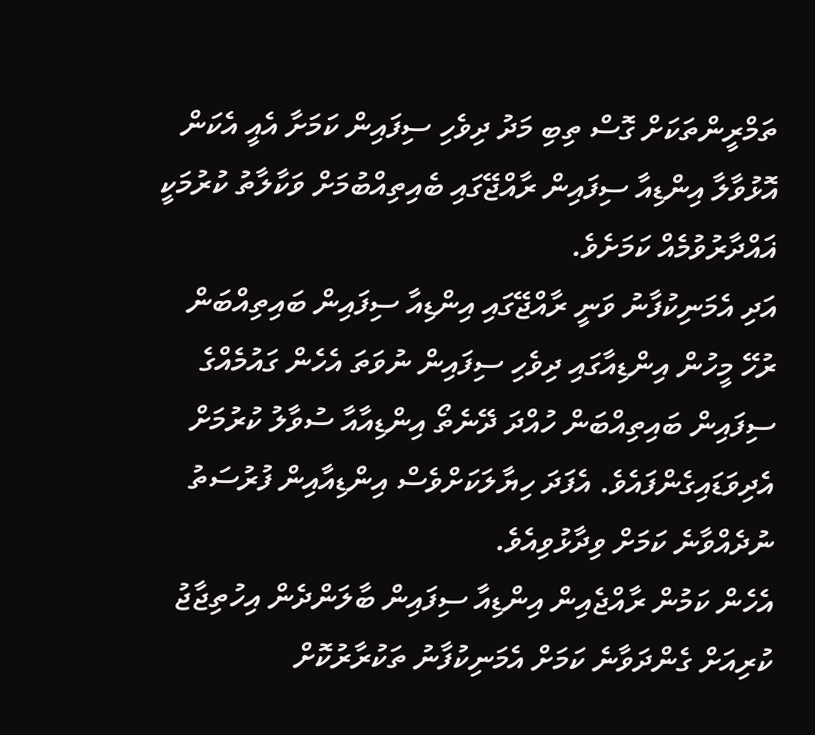ތަމްރީންތަކަށް ގޮސް ތިބި މަދު ދިވެހި ސިފައިން ކަމަށާ އެއީ އެކަން އޮޅުވާލާ އިންޑިއާ ސިފައިން ރާއްޖޭގައި ބެއިތިއްބުމަށް ވަކާލާތު ކުރުމަކީ ޣައްދާރުވުމެއް ކަމަށެވެ.
އަދި އެމަނިކުފާނު ވަނީ ރާއްޖޭގައި އިންޑިއާ ސިފައިން ބައިތިއްބަން ރުހޭ މީހުން އިންޑިއާގައި ދިވެހި ސިފައިން ނުވަތަ އެހެން ގައުމެއްގެ ސިފައިން ބައިތިއްބަން ހުއްދަ ދޭނެތޯ އިންޑިއާއާ ސުވާލު ކުރުމަށް އެދިވަޑައިގެންފައެވެ. އެފަދަ ހިޔާލަކަށްވެސް އިންޑިއާއިން ފުރުސަތު ނުދެއްވާނެ ކަމަށް ވިދާޅުވިއެވެ.
އެހެން ކަމުން ރާއްޖެއިން އިންޑިއާ ސިފައިން ބާލަންދެން އިހުތިޖާޖު ކުރިއަށް ގެންދަވާނެ ކަމަށް އެމަނިކުފާނު ތަކުރާރުކޮށް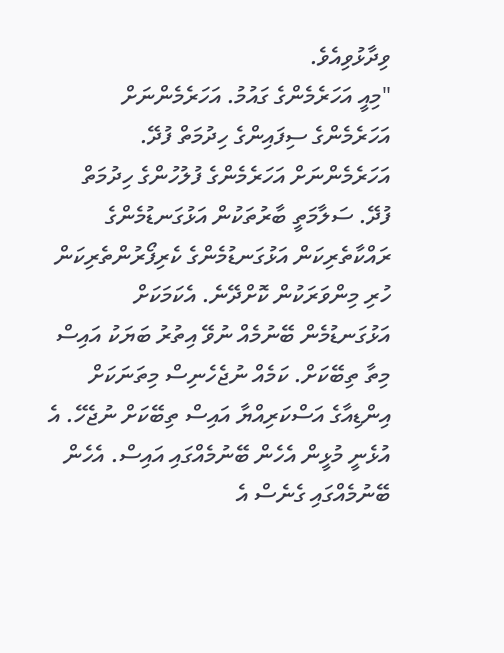ވިދާޅުވިއެވެ.
"މިއީ އަހަރެމެންގެ ގައުމު. އަހަރެމެންނަށް އަހަރެމެންގެ ސިފައިންގެ ހިދުމަތް ފުދޭ. އަހަރެމެންނަށް އަހަރެމެންގެ ފުލުހުންގެ ހިދުމަތް ފުދޭ. ސަލާމަތީ ބާރުތަކުން އަޅުގަނޑުމެންގެ ރައްކާތެރިކަން އަޅުގަނޑުމެންގެ ކެރިފޯރުންތެރިކަން ހުރި މިންވަރަކުން ކޮށްދޭނެ. އެކަމަކަށް އަޅުގަނޑުމެން ބޭނުމެއް ނުވޭ އިތުރު ބަޔަކު އައިސް މިތާ ތިބޭކަށް. ކަމެއް ނުޖެހެނިސް މިތަނަކަށް އިންޑިއާގެ އަސްކަރިއްޔާ އައިސް ތިބޭކަށް ނުޖެހޭ. އެ އުޅެނީ މުޅީން އެހެން ބޭނުމެއްގައި އައިސް. އެހެން ބޭނުމެއްގައި ގެނެސް އެ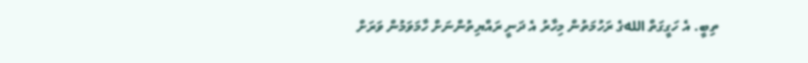ތިބީ. އެ ހަގީގަތް اللهގެ ރަހުމަތުން މިހާރު އެ ދަނީ ރައްޔިތުންނަށް ހާމަވަމުން ވަރަށް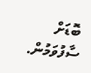ބޮޑަށް ސާފުވަމުން.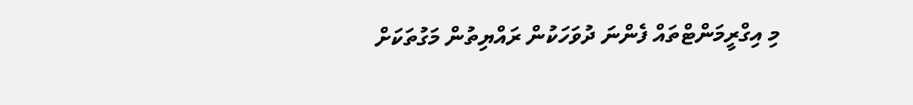މި އިގްރީމަންޓްތައް ފެންނަ ދުވަހަކުން ރައްޔިތުން މަގުތަކަށް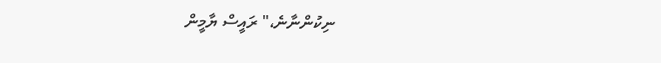ނިކުންނާނެ،" ރައީސް ޔާމީން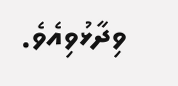ވިދާޅުވިއެވެ.